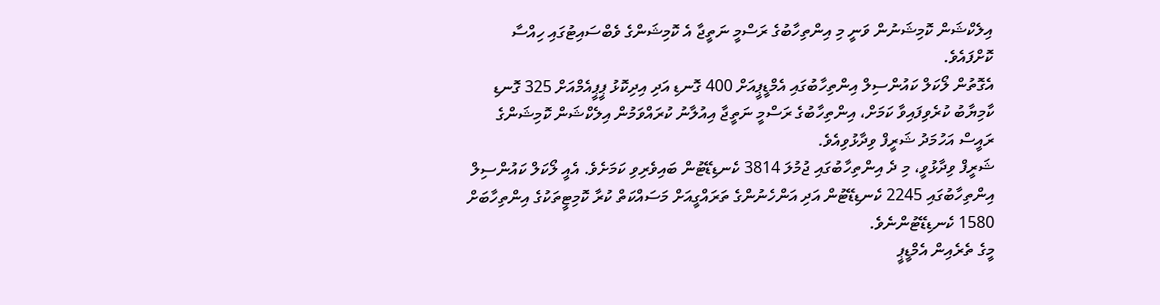އިލެކްޝަން ކޮމިޝަނުން ވަނީ މި އިންތިހާބުގެ ރަސްމީ ނަތީޖާ އެ ކޮމިޝަންގެ ވެބްސައިޓުގައި ހިއްސާ ކޮށްފައެވެ.
އެގޮތުން ލޯކަލް ކައުންސިލް އިންތިހާބުގައި އެމްޑީޕީއަށް 400 ގޮނޑި އަދި އިދިކޮޅު ޕީޕީއެމްއަށް 325 ގޮނޑި ކާމިޔާބު ކުރެވިފައިވާ ކަމަށް، އިންތިހާބުގެ ރަސްމީ ނަތީޖާ އިއުލާނު ކުރައްވަމުން އިލެކްޝަން ކޮމިޝަންގެ ރައީސް އަހުމަދު ޝަރީފް ވިދާޅުވިއެވެ.
ޝަރީފް ވިދާޅުވީ، މި ދެ އިންތިހާބުގައި ޖުމުލަ 3814 ކެނޑިޑޭޓުން ބައިވެރިވި ކަމަށެވެ. އެއީ ލޯކަލް ކައުންސިލް އިންތިހާބުގައި 2245 ކެނޑިޑޭޓުން އަދި އަންހެނުންގެ ތަރައްގީއަށް މަސައްކަތް ކުރާ ކޮމިޓީތަކުގެ އިންތިހާބަށް 1580 ކެނޑިޑޭޓުންނެވެ.
މީގެ ތެރެއިން އެމްޑީޕީ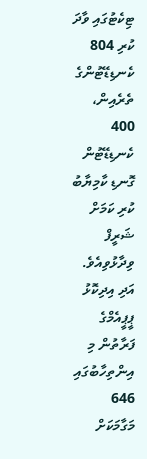ޓިކެޓުގައި ވާދަ ކުރި 804 ކެނޑިޑޭޓުންގެ ތެރެއިން، 400 ކެނޑިޑޭޓުން ގޮނޑި ކާމިޔާބު ކުރި ކަމަށް ޝަރީފް ވިދާޅުވިއެވެ. އަދި އިދިކޮޅު ޕީޕީއެމްގެ ފަރާތުން މި އިންތިހާބުގައި 646 މަގާމަކަށް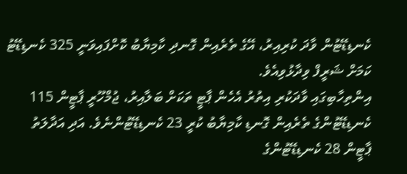ކެނޑިޑޭޓުން ވާދަ ކުރިއިރު، އޭގެ ތެރެއިން ގޮނދި ކާމިޔާބު ކޮށްފައިވަނީ 325 ކެނޑިޑޭޓު ކަމަށް ޝަރީފް ވިދާޅުވިއެވެ.
އިންތިހާބިގައި ވާދަކުރި އިތުރު އެހެން ޕާޓީ ތަކަށް ބަލާއިރު، ޖުމްހޫރީ ޕާޓީން 115 ކެނޑިޑޭޓުންގެ ތެރެއިން ގޮނޑި ކާމިޔާބު ކުރީ 23 ކެނޑިޑޭޓުންނެވެ. އަދި އަދާލަތު ޕާޓީން 28 ކެނޑިޑޭޓުންގެ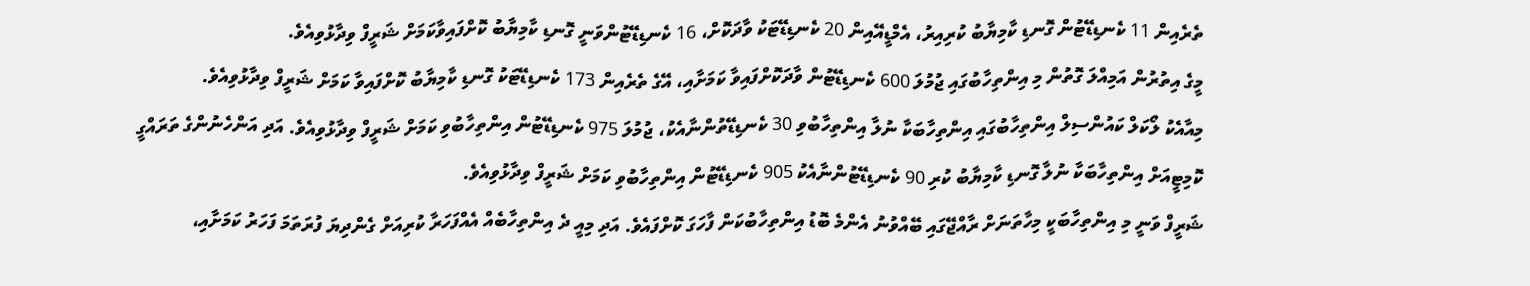ތެރެއިން 11 ކެނޑިޑޭޓުން ގޮނޑި ކާމިޔާބު ކުރިއިރު، އެމްޑީއޭއިން 20 ކެނޑިޑޭޓަކު ވާދަކޮށް، 16 ކެނޑިޑޭޓުންވަނީ ގޮނޑި ކާމިޔާބު ކޮށްފައިވާކަމަށް ޝަރީފް ވިދާޅުވިއެވެ.
މީގެ އިތުރުން އަމިއްލަ ގޮތުން މި އިންތިހާބުގައި ޖުމުލަ 600 ކެނޑިޑޭޓުން ވާދަކޮށްފައިވާ ކަމަށާއި، އޭގެ ތެރެއިން 173 ކެނޑިޑޭޓަކު ގޮނޑި ކާމިޔާބު ކޮށްފައިވާ ކަމަށް ޝަރީފް ވިދާޅުވިއެވެ.
މިއާއެކު ލޯކަލް ކައުންސިލް އިންތިހާބުގައި އިންތިހާބަކާ ނުލާ އިންތިހާބުވި 30 ކެނޑިޑޭތުންނާއެކު، ޖުމުލަ 975 ކެނޑިޑޭޓުން އިންތިހާބުވި ކަމަށް ޝަރީފް ވިދާޅުވިއެވެ. އަދި އަންހެނުންގެ ތަރައްގީ ކޮމިޓީއަށް އިންތިހާބަކާ ނުލާ ގޮނޑި ކާމިޔާބު ކުރި 90 ކެނޑިޑޭޓުންނާއެކު 905 ކެނޑިޑޭޓުން އިންތިހާބުވި ކަމަށް ޝަރީފް ވިދާޅުވިއެވެ.
ޝަރީފް ވަނީ މި އިންތިހާބަކީ މިހާތަނަށް ރާއްޖޭގައި ބޭއްވުނު އެންމެ ބޮޑު އިންތިހާބުކަން ފާހަގަ ކޮށްފައެވެ. އަދި މިއީ ދެ އިންތިހާބެއް އެއްފަހަރާ ކުރިއަށް ގެންދިޔަ ފުރަތަމަ ފަހަރު ކަމަށާއި،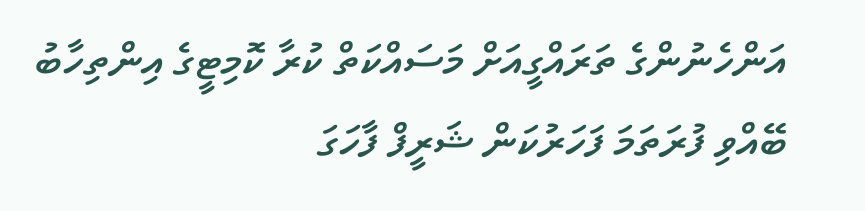އަންހެނުންގެ ތަރައްގީއަށް މަސައްކަތް ކުރާ ކޮމިޓީގެ އިންތިހާބު ބޭއްވި ފުރަތަމަ ފަހަރުކަން ޝަރީފް ފާހަގަ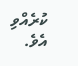ކުރެއްވި އެވެ.